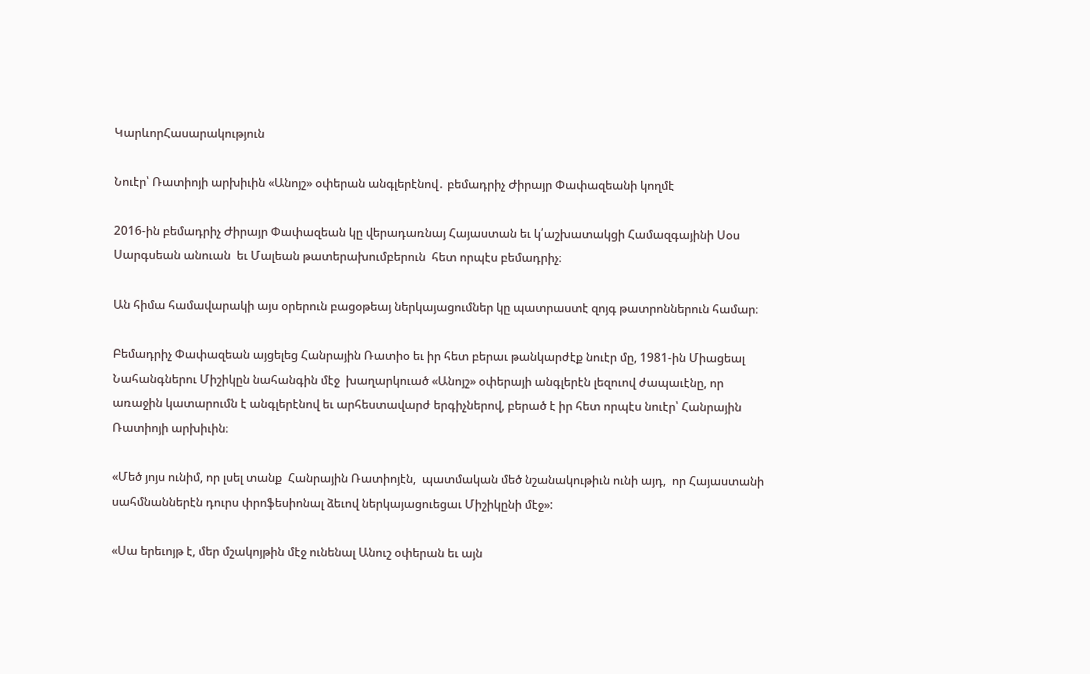ԿարևորՀասարակություն

Նուէր՝ Ռատիոյի արխիւին «Անոյշ» օփերան անգլերէնով․ բեմադրիչ Ժիրայր Փափազեանի կողմէ

2016-ին բեմադրիչ Ժիրայր Փափազեան կը վերադառնայ Հայաստան եւ կ՛աշխատակցի Համազգայինի Սօս Սարգսեան անուան  եւ Մալեան թատերախումբերուն  հետ որպէս բեմադրիչ։

Ան հիմա համավարակի այս օրերուն բացօթեայ ներկայացումներ կը պատրաստէ զոյգ թատրոններուն համար։

Բեմադրիչ Փափազեան այցելեց Հանրային Ռատիօ եւ իր հետ բերաւ թանկարժէք նուէր մը, 1981-ին Միացեալ Նահանգներու Միշիկըն նահանգին մէջ  խաղարկուած «Անոյշ» օփերայի անգլերէն լեզուով ժապաւէնը, որ առաջին կատարումն է անգլերէնով եւ արհեստավարժ երգիչներով, բերած է իր հետ որպէս նուէր՝ Հանրային Ռատիոյի արխիւին։

«Մեծ յոյս ունիմ, որ լսել տանք  Հանրային Ռատիոյէն,  պատմական մեծ նշանակութիւն ունի այդ,  որ Հայաստանի սահմնաններէն դուրս փրոֆեսիոնալ ձեւով ներկայացուեցաւ Միշիկընի մէջ»:

«Սա երեւոյթ է, մեր մշակոյթին մէջ ունենալ Անուշ օփերան եւ այն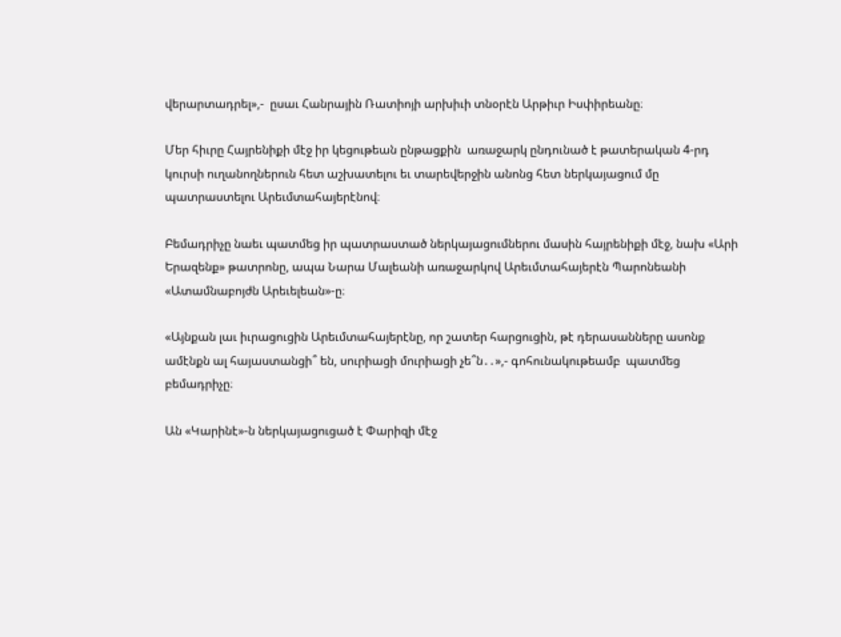վերարտադրել»,-  ըսաւ Հանրային Ռատիոյի արխիւի տնօրէն Արթիւր Իսփիրեանը։

Մեր հիւրը Հայրենիքի մէջ իր կեցութեան ընթացքին  առաջարկ ընդունած է թատերական 4-րդ կուրսի ուղանողներուն հետ աշխատելու եւ տարեվերջին անոնց հետ ներկայացում մը պատրաստելու Արեւմտահայերէնով։

Բեմադրիչը նաեւ պատմեց իր պատրաստած ներկայացումներու մասին հայրենիքի մէջ, նախ «Արի Երազենք» թատրոնը, ապա Նարա Մալեանի առաջարկով Արեւմտահայերէն Պարոնեանի «Ատամնաբոյժն Արեւելեան»-ը։

«Այնքան լաւ իւրացուցին Արեւմտահայերէնը, որ շատեր հարցուցին, թէ դերասանները ասոնք ամէնքն ալ հայաստանցի՞ են, սուրիացի մուրիացի չե՞ն․․»,- գոհունակութեամբ  պատմեց բեմադրիչը։

Ան «Կարինէ»-ն ներկայացուցած է Փարիզի մէջ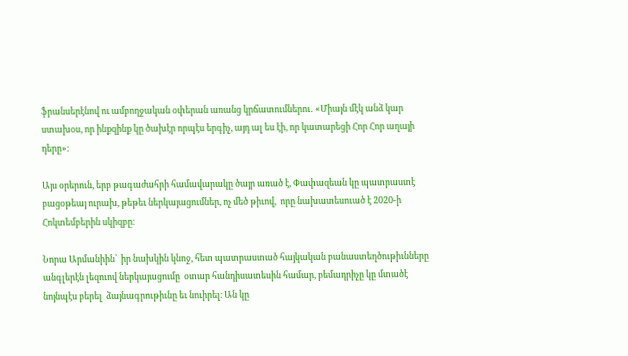ֆրանսերէնով ու ամբողջական օփերան առանց կրճատումներու․ «Միայն մէկ անձ կար ստախօս, որ ինքզինք կը ծախէր որպէս երգիչ, այդ ալ ես էի, որ կատարեցի Հոր Հոր աղայի դերը»։

Այս օրերուն, երբ թագաժահրի համավարակը ծայր առած է, Փափազեան կը պատրաստէ բացօթեայ ուրախ, թեթեւ ներկայացումներ, ոչ մեծ թիւով,  որը նախատեսուած է 2020-ի Հոկտեմբերին սկիզբը։

Նորա Արմանիին՝  իր նախկին կնոջ, հետ պատրաստած հայկական բանաստեղծութիւնները անգլերէն լեզուով ներկայացումը  օտար հանդիսատեսին համար, բեմադրիչը կը մտածէ նոյնպէս բերել  ձայնագրութիւնը եւ նուիրել։ Ան կը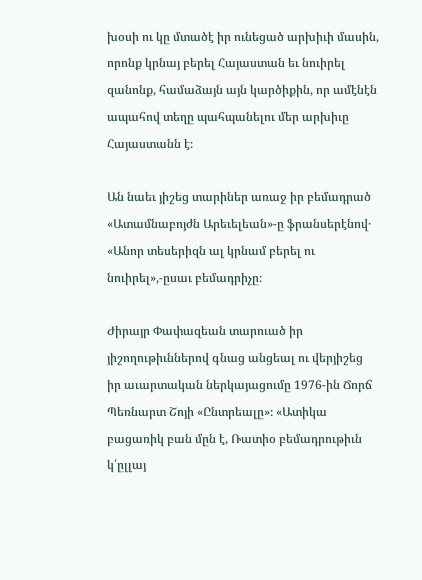խօսի ու կը մտածէ իր ունեցած արխիւի մասին, որոնք կրնայ բերել Հայաստան եւ նուիրել զանոնք, համաձայն այն կարծիքին, որ ամէնէն ապահով տեղը պահպանելու մեր արխիւը Հայաստանն է։

Ան նաեւ յիշեց տարիներ առաջ իր բեմադրած «Ատամնաբոյժն Արեւելեան»-ը ֆրանսերէնով․ «Անոր տեսերիզն ալ կրնամ բերել ու նուիրել»,-ըսաւ բեմադրիչը։

Ժիրայր Փափազեան տարուած իր յիշողութիւններով գնաց անցեալ ու վերյիշեց իր աւարտական ներկայացումը 1976-ին Ճորճ Պեռնարտ Շոյի «Ընտրեալը»։ «Ատիկա բացառիկ բան մըն է, Ռատիօ բեմադրութիւն կ՛ըլլայ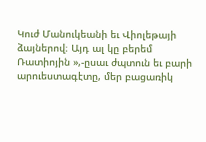Կուժ Մանուկեանի եւ Վիոլեթայի ձայներով։ Այդ ալ կը բերեմ Ռատիոյին »,-ըսաւ ժպտուն եւ բարի արուեստագէտը, մեր բացառիկ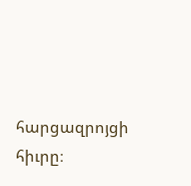հարցազրոյցի հիւրը։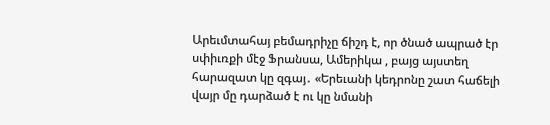Արեւմտահայ բեմադրիչը ճիշդ է, որ ծնած ապրած էր սփիւռքի մէջ Ֆրանսա, Ամերիկա , բայց այստեղ հարազատ կը զգայ․ «Երեւանի կեդրոնը շատ հաճելի վայր մը դարձած է ու կը նմանի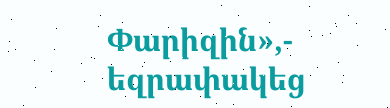Փարիզին»,- եզրափակեց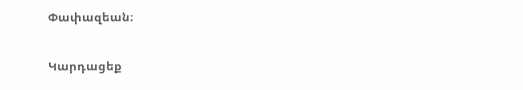Փափազեան։

Կարդացեք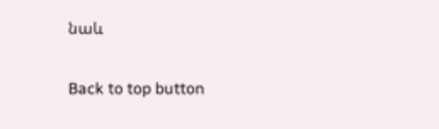նաև

Back to top button